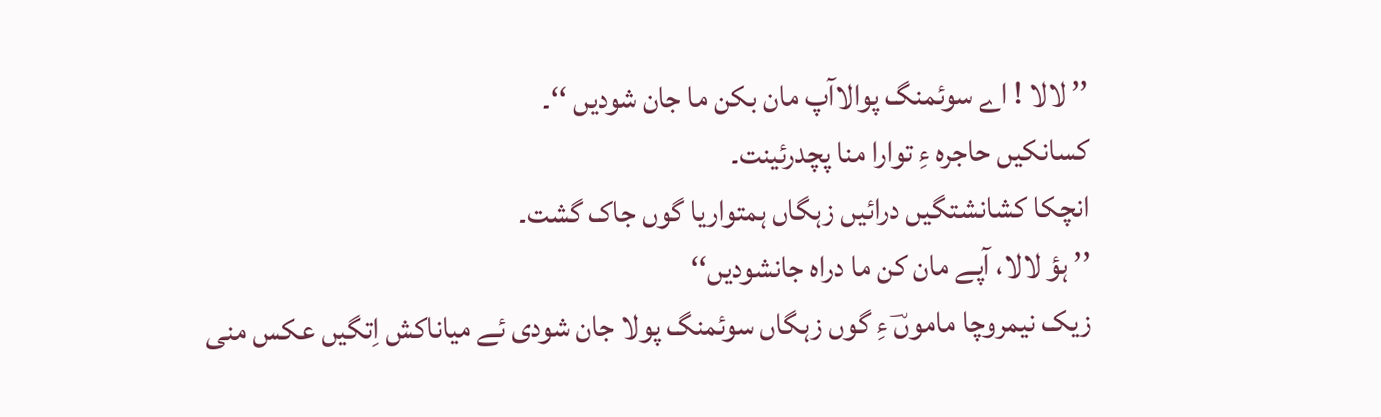’’ لالا ! اے سوئمنگ پوالاآپ مان بکن ما جان شودیں ‘‘۔
کسانکیں حاجرہ ءِ توارا منا پچدرئینت۔
انچکا کشانشتگیں درائیں زہگاں ہمتواریا گوں جاک گشت۔
’’ ہؤ لالا، آپے مان کن ما دراہ جانشودیں‘‘
زیک نیمروچا ماموںؔ ءِ گوں زہگاں سوئمنگ پولا جان شودی ئے میاناکش اِتگیں عکس منی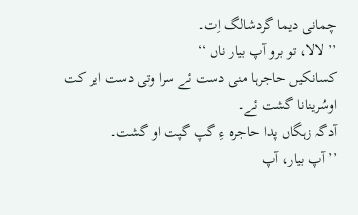چمانی دیما گردشالگ اِت۔
’’ لالا، تو برو آپ بیار ناں ‘‘
کسانکیں حاجرہا منی دست ئے سرا وتی دست ایر کت اوسُرینانا گشت ئے۔
آدگہ زہگاں پدا حاجرہ ءِ گپ گپت او گشت۔
’’ آپ بیار، آپ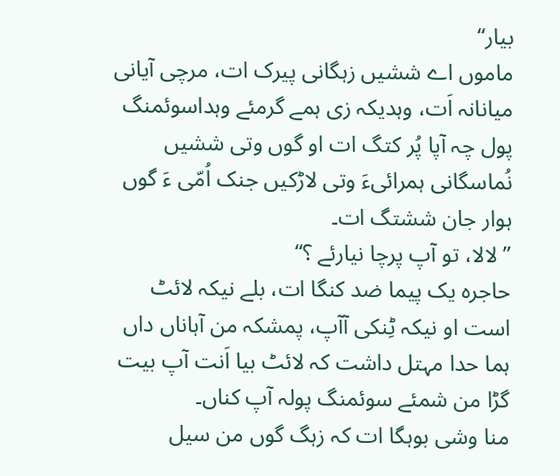بیار‘‘
ماموں اے ششیں زہگانی پیرک ات، مرچی آیانی میانانہ اَت، وہدیکہ زی ہمے گرمئے وہداسوئمنگ پول چہ آپا پُر کتگ ات او گوں وتی ششیں نُماسگانی ہمرائیءَ وتی لاڑکیں جنک اُمّی ءَ گوں ہوار جان ششتگ ات۔
’’ لالا، تو آپ پرچا نیارئے ؟‘‘
حاجرہ یک پیما ضد کنگا ات، بلے نیکہ لائٹ است او نیکہ ٹِنکی آآپ، پمشکہ من آہاناں داں ہما حدا مہتل داشت کہ لائٹ بیا اَنت آپ بیت گڑا من شمئے سوئمنگ پولہ آپ کناں۔
منا وشی بوہگا ات کہ زہگ گوں من سیل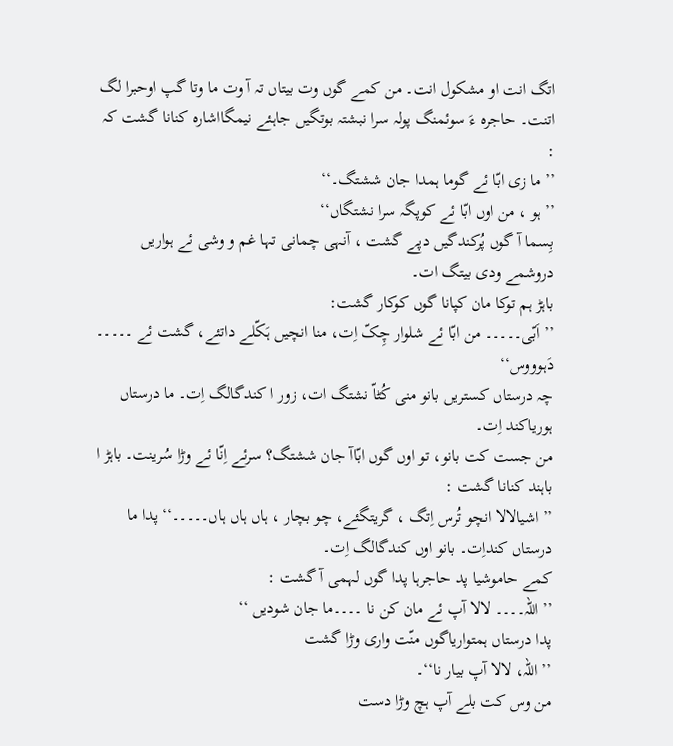اتگ انت او مشکول انت۔ من کمے گوں وت بیتاں تہ آ وت ما وتا گپ اوحبرا لگ اتنت۔ حاجرہ ءَ سوئمنگ پولہ سرا نبشتہ بوتگیں جاہئے نیمگااشارہ کنانا گشت کہ :
’’ ما زی ابّا ئے گوما ہمدا جان ششتگ۔‘‘
’’ ہو ، من اوں ابّا ئے کوپگہ سرا نشتگاں‘‘
بِسما آ گوں پُرکندگیں دپے گشت ، آنہی چمانی تہا غم و وشی ئے ہواریں دروشمے ودی بیتگ ات۔
باہڑ ہم توکا مان کپانا گوں کوکار گشت:
’’ اَبّی۔۔۔۔۔ من ابّا ئے شلوار چِکّ اِت، منا انچیں ہَکّلے داتئے، گشت ئے ۔۔۔۔۔ دَہوووس‘‘
چہ درستاں کستریں بانو منی کُٹاّ نشتگ ات، زور ا کندگالگ اِت۔ ما درستاں ہوریاکند اِت۔
من جست کت بانو، تو اوں گوں ابّاآ جان ششتگ؟ سرئے اِنّا ئے وڑا سُرینت۔ باہڑ ا باہند کنانا گشت :
’’ اشیالالا انچو تُرس اِتگ ، گریتگئے، چو بچار ، ہاں ہاں ہاں۔۔۔۔۔‘‘ پدا ما درستاں کنداِت۔ بانو اوں کندگالگ اِت۔
کمے حاموشیا پد حاجرہا پدا گوں لہمی آ گشت :
’’ اللہ۔۔۔۔ لالا آپ ئے مان کن نا ۔۔۔۔ما جان شودیں ‘‘
پدا درستاں ہمتواریاگوں منّت واری وڑا گشت
’’ اللہ، لالا آپ بیار نا‘‘۔
من وس کت بلے آپ ہچ وڑا دست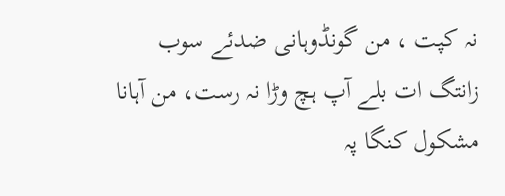نہ کپت ، من گونڈوہانی ضدئے سوب زانتگ ات بلے آپ ہچ وڑا نہ رست، من آہانا مشکول کنگا پہ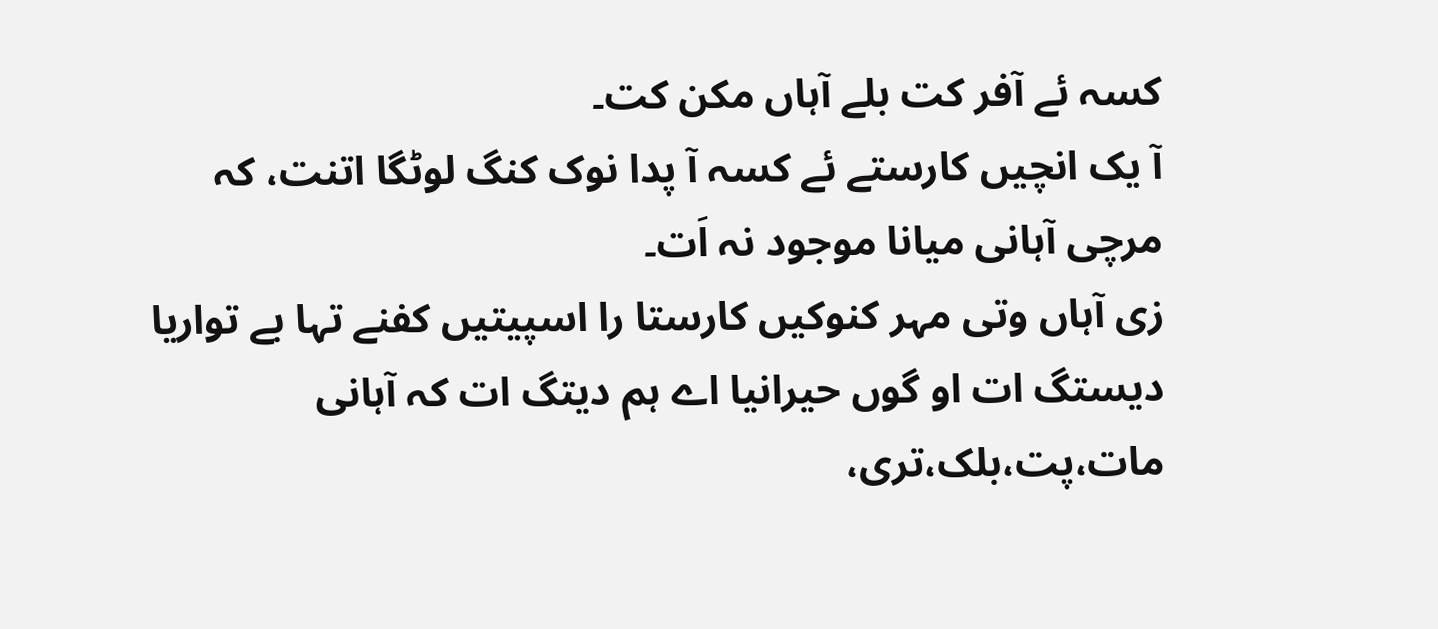کسہ ئے آفر کت بلے آہاں مکن کت۔
آ یک انچیں کارستے ئے کسہ آ پدا نوک کنگ لوٹگا اتنت، کہ مرچی آہانی میانا موجود نہ اَت۔
زی آہاں وتی مہر کنوکیں کارستا را اسپیتیں کفنے تہا بے تواریا دیستگ ات او گوں حیرانیا اے ہم دیتگ ات کہ آہانی مات،پت،بلک،تری،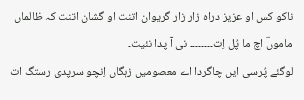ناکو کس او عزیز دراہ زار زار گریوان اتنت او گشان اتنت کہ ظالماں ماموںؔ اچ ما پُل اِت۔۔۔۔۔۔۔۔ نی آ پدا نئیت۔
لوگئے پُرسی ایں چاگردا اے معصومیں زہگاں اِنچو سرپدی رستگ ات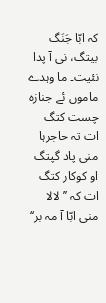کہ ابّا جَنَگ بیتگ، نی آ پدا نئیت۔ ما وہدے ماموں ئے جنازہ چست کتگ ات تہ حاجرہا منی پاد گپتگ او کوکار کتگ ات کہ ’’ لالا منی ابّا آ مہ بر‘‘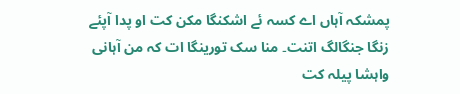پمشکہ آہاں اے کسہ ئے اشکنگا مکن کت او پدا آپئے زنگا جنگالگ اتنت۔ منا سک تورینگا ات کہ من آہانی واہشا پیلہ کت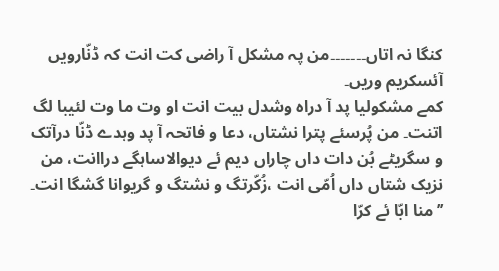کنگا نہ اتاں۔۔۔۔۔۔۔من پہ مشکل آ راضی کت انت کہ ڈنّارویں آئسکریم وریں۔
کمے مشکولیا پد آ دراہ وشدل بیت انت او وت ما وت لئیبا لگ اتنت۔ من پُرسئے پترا نشتاں، دعا و فاتحہ آ پد وہدے ڈنّا درآتک و سگریٹے بُن دات داں چاراں دیم ئے دیوالاساہگے دراانت، من نزیک شتاں داں اُمّی انت ،زُکّرتگ و نشتگ و گریوانا گشگا انت۔
’’ منا ابّا ئے کرّا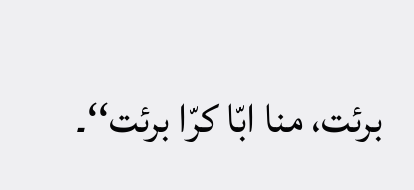برئت، منا ابّا کرّا برئت‘‘۔